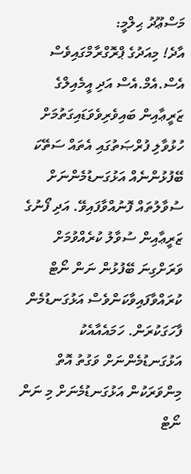މަސްޢޫދު ޙިލްމީ:
އާދެ! މިއަދުގެ ޕްރޮގްރާމްގައިވެސް އެސް.އެމް.އެސް އަދި އީމެއިލްގެ ޒަރީޢާއިން ބައިވެރިވެވަޑައިގަތުމަށް ހުޅުވާލި ފުރްޞަތުގައި އެތައް ސަތޭކަ ބޭފުޅުންނެއް އަޅުގަނޑުމެންނަށް ސުވާލުތައް ފޮނުއްވާފައިވޭ. އަދި ފޯނުގެ ޒަރީޢާއިން ސުވާލު ކުރެއްވުމަށް ވަރަށްގިނަ ބޭފުޅުން ނަން ނޯޓް ކުރައްވާފައިވާކަންވެސް އަޅުގަނޑުމެން ފާހަގަކުރަން. ހަމައެއާއެކު އަޅުގަނޑުމެންނަށް ވަގުތު އޮތް މިންވަރަކުން އަޅުގަނޑުމެނަށް މި ނަން ނޯޓް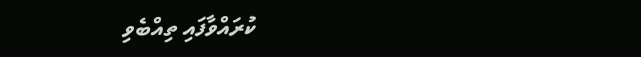ކުރައްވާފައި ތިއްބެވި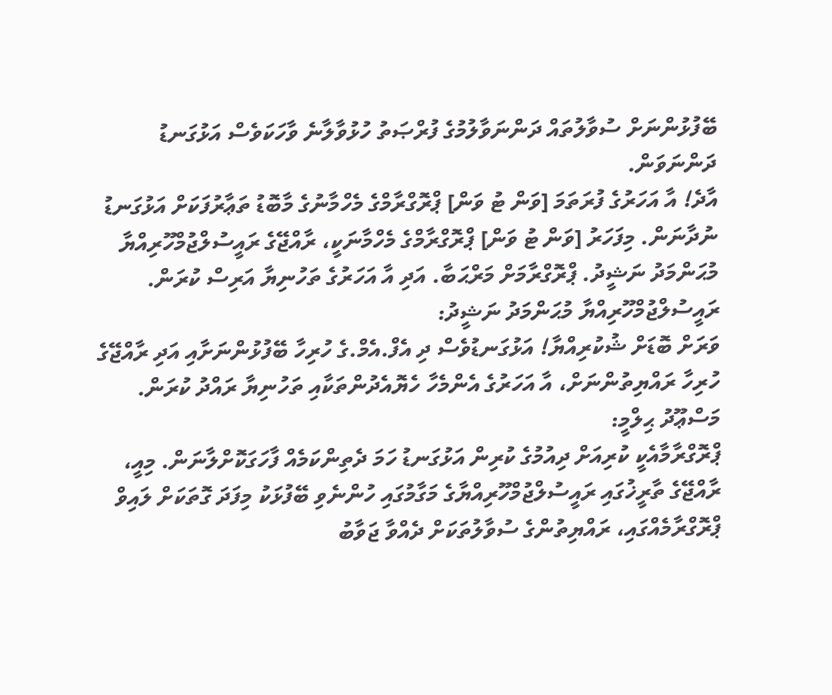ބޭފުޅުންނަށް ސުވާލުތައް ދަންނަވާލުމުގެ ފުރްޞަތު ހުޅުވާލާނެ ވާހަކަވެސް އަޅުގަނޑު ދަންނަވަން.
އާދެ! އާ އަހަރުގެ ފުރަތަމަ [ވަން ޓު ވަން] ޕްރޮގްރާމްގެ މެހްމާނުގެ މާބޮޑު ތަޢާރުފަކަށް އަޅުގަނޑު ނުދާނަން. މިފަހަރު [ވަން ޓު ވަން] ޕްރޮގްރާމްގެ މެހްމާނަކީ، ރާއްޖޭގެ ރައީސުލްޖުމްހޫރިއްޔާ މުޙަންމަދު ނަޝީދު. ޕްރޮގްރާމަށް މަރްޙަބާ. އަދި އާ އަހަރުގެ ތަހުނިޔާ އަރިސް ކުރަން.
ރައީސުލްޖުމްހޫރިއްޔާ މުޙަންމަދު ނަޝީދު:
ވަރަށް ބޮޑަށް ޝުކުރިއްޔާ! އަޅުގަނޑުވެސް ދި އެފް.އެމް.ގެ ހުރިހާ ބޭފުޅުންނަށާއި އަދި ރާއްޖޭގެ ހުރިހާ ރައްޔިތުންނަށް، އާ އަހަރުގެ އެންމެހާ ހެޔޮއެދުންތަކާއި ތަހުނިޔާ ރައްދު ކުރަން.
މަސްޢޫދު ޙިލްމީ:
ޕްރޮގްރާމާއެކީ ކުރިއަށް ދިއުމުގެ ކުރިން އަޅުގަނޑު ހަމަ ދެތިންކަމެއް ފާހަގަކޮށްލާނަން. މިއީ، ރާއްޖޭގެ ތާރީޚުގައި ރައީސުލްޖުމްހޫރިއްޔާގެ މަގާމުގައި ހުންނެވި ބޭފުޅަކު މިފަދަ ގޮތަކަށް ލައިވް ޕްރޮގްރާމެއްގައި، ރައްޔިތުންގެ ސުވާލުތަކަށް ދެއްވާ ޖަވާބު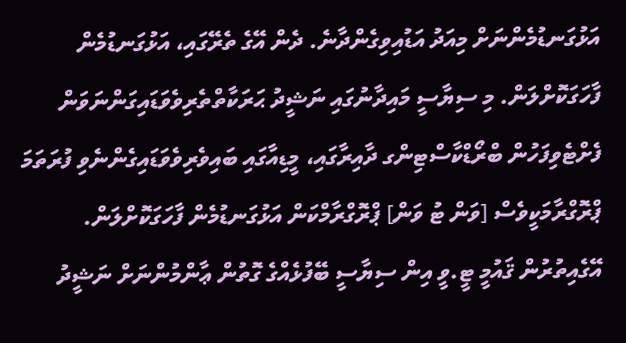އަޅުގަނޑުމެންނަށް މިއަދު އަޑުއިވިގެންދާނެ. ދެން އޭގެ ތެރޭގައި، އަޅުގަނޑުމެން ފާހަގަކޮށްލަން. މި ސިޔާސީ މައިދާނުގައި ނަޝީދު ޙަރަކާތްތެރިވެވަޑައިގަންނަވަން ފެށްޓެވިފަހުން ބްރޯޑްކާސްޓިންގ ދާއިރާގައި، މީޑިއާގައި ބައިވެރިވެވަޑައިގެންނެވި ފުރަތަމަ ޕްރޮގްރާމަކީވެސް [ވަން ޓު ވަން] ޕްރޮގްރާމްކަން އަޅުގަނޑުމެން ފާހަގަކޮށްލަން. އޭގެއިތުރުން ޤައުމީ ޓީ.ވީ އިން ސިޔާސީ ބޭފުޅެއްގެ ގޮތުން ޢާންމުންނަށް ނަޝީދު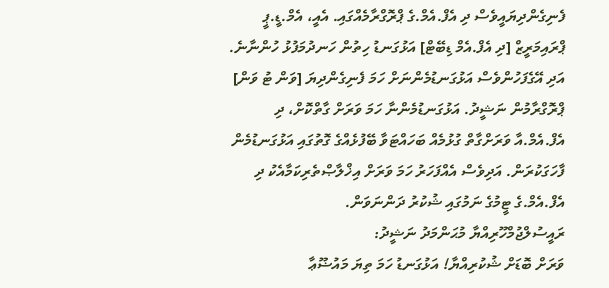ފެނިގެންދިޔައީވެސް ދި އެފް.އެމް.ގެ ޕްރޮގްރާމެއްގައި. އެއީ، އެމް.ޑީ.ޕީ ޕްރައިމަރީޒް [ދި އެފް.އެމް ޑިބޭޓް] އަޅުގަނޑު ހިތުން ހަނދުމަފުޅު ހުންނާނެ. އަދި އޭގެފަހުންވެސް އަޅުގަނޑުމެންނަށް ހަމަ ފެނިގެންދިޔަ [ވަން ޓު ވަން] ޕްރޮގްރާމުން ނަޝީދު. އަޅުގަނޑުމެންނާ ހަމަ ވަރަށް ގާތްކޮށް، ދި އެފް.އެމް.އާ ވަރަށްގާތް ގުޅުމެއް ބަހައްޓަވާ ބޭފުޅެއްގެ ގޮތުގައި އަޅުގަނޑުމެން ފާހަގަކުރަން. އަދިވެސް އެއްފަހަރު ހަމަ ވަރަށް އިޚްލާޞްތެރިކަމާއެކު ދި އެފް.އެމް.ގެ ޓީމުގެ ނަމުގައި ޝުކުރު ދަންނަވަން.
ރައީސުލްޖުމްހޫރިއްޔާ މުޙަންމަދު ނަޝީދު:
ވަރަށް ބޮޑަށް ޝުކުރިއްޔާ! އަޅުގަނޑު ހަމަ ތިޔަ މައުޟޫޢާ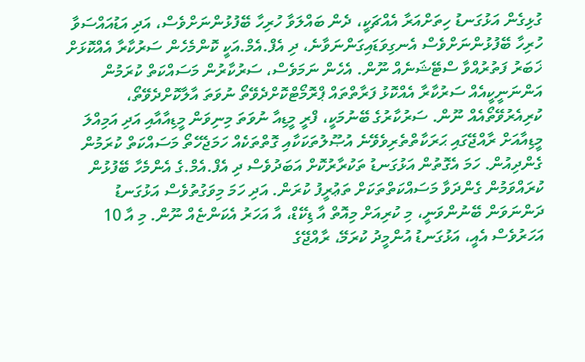ގުޅިގެން އަޅުގަނޑު ހިތަށްއަރާ އެއްޗަކީ، ދެން ބައްލަވާ ހުރިހާ ބޭފުޅުންނަށްވެސް، އަދި އަޑުއައްސަވާ ހުރިހާ ބޭފުޅުންނަށްވެސް އެނގިވަޑައިގަންނަވާނެ، ދި އެފް.އެމް.އަކީ ކޮންމެހެން ސަރުކާރާ އެއްކޮޅަށް ޚަބަރު ފަތުރުއްވާ ސްޓޭޝަނެއް ނޫން. އެހެން ނަމަވެސް، ސަރުކާރުން މަސައްކަތް ކުރަމުން އަންނަނީކީއެއް ސަރުކާރާ އެއްކޮޅު ފަރާތްތައް ޕްރޮމޯޓްކޮށްދެވޭތޯ ނުވަތަ އާލާކޮށްދެވޭތޯ، ކުރިއެރުވޭތޯއެއް ނޫން. ސަރުކާރުގެ ބޭނުމަކީ، ފްރީ މީޑިއާ ނުވަތަ މިނިވަން މީޑިއާއާއި އަދި އަމިއްލަ މީޑިއާއަށް ރާއްޖޭގައި ޙަރަކާތްތެރިވެވޭނެ އުޞޫލުތަކަކާއި ގޮތްތަކެއް ހަމަޖެހޭތޯ މަސައްކަތް ކުރަމުން ގެންދިއުން. ހަމަ އެގޮތުން އަޅުގަނޑު ތަކުރާރުކޮށް އަބަދުވެސް ދި އެފް.އެމް.ގެ އެންމެހާ ބޭފުޅުން ކުރައްވަމުން ގެންދަވާ މަސައްކަތްތަކަށް ތަޢުރީފު ކުރަން. އަދި ހަމަ މިވަގުތުވެސް އަޅުގަނޑު ދަންނަވަން ބޭނުންވަނީ، މި ކުރިއަށް މިއޮތް އާ ޑިކޭޑް، އާ އަހަރު އެކަންޏެއް ނޫން. މި އާ 10 އަހަރުވެސް އެއީ، އަޅުގަނޑު އުންމީދު ކުރަމޭ، ރާއްޖޭގެ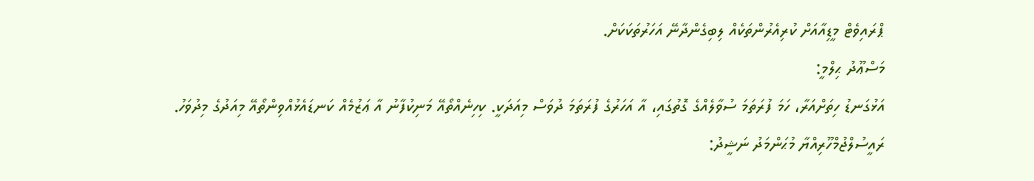ޕްރައިވެޓް މީޑިއާއަށް ކުރިއެރުންތަކެއް ލިބިގެންދާނޭ އަހަރުތަކަކަށް.
މަސްޢޫދު ޙިލްމީ:
އަޅުގަނޑު ހިތަށްއަރާ، ހަމަ ފުރަތަމަ ސުވާލެއްގެ ގޮތުގައި، އާ އަހަރުގެ ފުރަތަމަ ދުވަސް މިއަދަކީ. ކިހިނެއްތޯއޭ މަނިކުފާނު އާ ޢަޒުމެއް ކަނޑައެޅުއްވިންތޯއޭ މިއަދުގެ މިދުވަހު.
ރައީސުލްޖުމްހޫރިއްޔާ މުޙަންމަދު ނަޝީދު: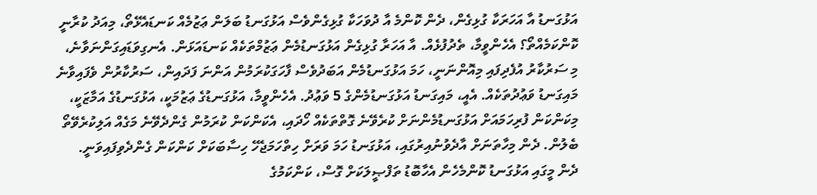އަޅުގަނޑު އާ އަހަރަކާ ގުޅިގެން، ދެން ކޮންމެ އާ ދުވަހަކާ ގުޅިގެންވެސް އަޅުގަނޑު ބަލަން ޢަޒުމެއް ކަނޑައެޅޭތޯ، މިއަދު ކުރާނީ ކޮންކަމެއްތޯ؟ އެހެންވީމާ، ތެދުފުޅެއް. އާ އަހަރާ ގުޅިގެން އަޅުގަނޑުމެން ޢަޒުމްތަކެއް ކަނޑައަޅަން. އެނގިވަޑައިގަންނަވާނެ، މި ސަރުކާރު އުފެދިފައި މިއޮންނަނީ، ހަމަ އަޅުގަނޑުމެން އަބަދުވެސް ފާހަގަކުރަމުން އަންނަ ފަދައިން، ސަރުކާރުން ވެފައިވާނެ މައިގަނޑު ވަޢުދުތަކެއް. އެއީ، މައިގަނޑު އަޅުގަނޑުމެންގެ 5 ވަޢުދު. އެހެންވީމާ، އަޅުގަނޑުގެ ޢަޒުމަކީ، އަޅުގަނޑުގެ އަމާޒަކީ، މިކަންކަން ފުރިހަމައަށް އަޅުގަނޑުމެންނަށް ކުރެވޭނެ ގޮތްތަކެއް ހޯދައި، އެކަންކަން ކުރަމުން ގެންދެވޭނެ މަގެއް އަލިކުރެވޭތޯ ބެލުން. ދެން މިހާތަނަށް އާދެވުނުއިރުގައި، އަޅުގަނޑު ހަމަ ވަރަށް ހިތްހަމަޖެހޭ ހިސާބަކަށް ކަންކަން ގެންދެވިފައިވަނީ. ދެން މީގައި އަޅުގަނޑު ކޮންމެހެން އެހާބޮޑު ތަފްޞީލަކަށް ގޮސް، ކަންކަމުގެ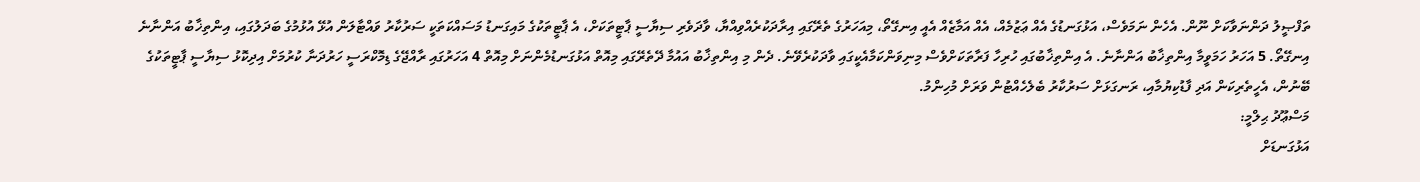ތަފްޞީލު ދަންނަވާކަށް ނޫން. އެހެން ނަމަވެސް، އަޅުގަނޑުގެ އެއް ޢަޒުމެއް، އެއް އަމާޒެއް އެއީ އިނގޭތޯ، މިއަހަރުގެ ތެރޭގައި އިރާދަކުރެއްވިއްޔާ، ވާދަވެރި ސިޔާސީ ޕާޓީތަކަށް، އެ ޕާޓީތަކުގެ މައިގަނޑު މަސައްކަތަކީ ސަރުކާރު ވައްޓާލަން އުޅޭ އުޅުމުގެ ބަދަލުގައި، އިންތިޚާބު އަންނާނެ އިނގޭތޯ. 5 އަހަރު ހަމަވީމާ އިންތިޚާބު އަންނާނެ. އެ އިންތިޚާބުގައި ހުރިހާ ފަރާތަކަށްވެސް މިނިވަންކަމާއެކީގައި ވާދަކުރެވޭނެ. ދެން މި އިންތިޚާބު އައުމާ ދޭތެރޭގައި މިއޮތް އަޅުގަނޑުމެންނަށް މިއޮތް 4 އަހަރުގައި ރާއްޖޭގެ ޑިމޮކްރަސީ ހަރުދަނާ ކުރުމަށް އިދިކޮޅު ސިޔާސީ ޕާޓީތަކުގެ ބޭނުން، އެހީތެރިކަން އަދި ފާޑުކިޔުމާއި، ރަނގަޅަށް ސަރުކާރު ބެލެހެއްޓުން ވަރަށް މުހިންމު.
މަސްޢޫދު ޙިލްމީ:
އަޅުގަނޑަށް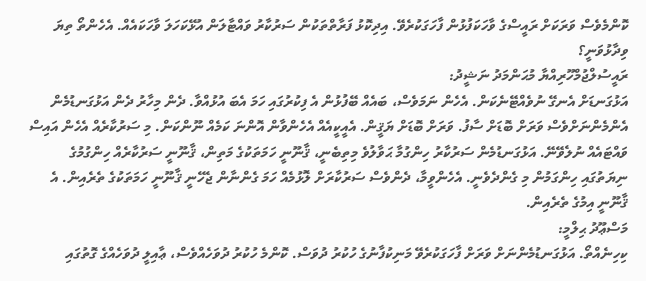ކޮންމެވެސް ވަރަކަށް ރައީސްގެ ވާހަކަފުޅުން ފާހަގަކުރެވޭ. އިދިކޮޅު ފަރާތްތަކުން ސަރުކާރު ވައްޓާލަން އުޅޭކަހަލަ ވާހަކައެއް. އެހެންތޯ ތިޔަ ވިދާޅުވަނީ؟
ރައީސުލްޖުމްހޫރިއްޔާ މުޙަންމަދު ނަޝީދު:
އަޅުގަނޑަށް އެނގޭ ނުވެއްޓޭނެކަން. އެހެން ނަމަވެސް، ބައެއް ބޭފުޅުން އެ ފިކުރުގައި ހަމަ އެބަ އުޅުއްވާ. ދެން މިހާރު ދެން އަޅުގަނޑުމެން އެންމެންނަށްވެސް ވަރަށް ބޮޑަށް ސާފު. ވަރަށް ބޮޑަށް ޔަޤީން. އެއީކީއެއް އެހެންވާން އޮންނަ ކަމެއް ނޫންކަން. މި ސަރުކާރެއް އެހެން އައިސް ވައްޓައެއް ނުލެވޭނޭ. އަޅުގަނޑުމެން ސަރުކާރު ހިންގުމާ ޙަވާލުވެ މިތިބެނީ، ޤާނޫނީ ހަމަތަކުގެ މަތިން، ޤާނޫނީ ސަރުކާރެއް ހިންގުމުގެ ނިޔަތުގައި ހިންގަމުން މި ގެންދެވެނީ. އެހެންވީމާ، ދެންވެސް ސަރުކާރަށް ލޮޅުމެއް ހަމަ ގެންނާން ޖެހޭނީ ޤާނޫނީ ހަމަތަކުގެ ތެރެއިން. އެ ޤާނޫނީ އިމުގެ ތެރެއިން.
މަސްޢޫދު ޙިލްމީ:
ކިހިނެއްތޯ. އަޅުގަނޑުމެންނަށް ވަރަށް ފާހަގަކުރެވޭ މަނިކުފާނުގެ ހުކުރު ދުވަސް. ކޮންމެ ހުކުރު ދުވަހެއްވެސް، ޢާއިލީ ދުވަހެއްގެ ގޮތުގައި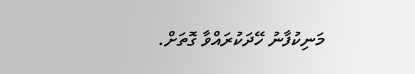މަނިކުފާނު ހޭދަކުރައްވާ ގޮތަށް.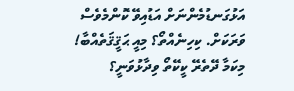އަޅުގަނޑުމެންނަށް އަޑުއިވޭ ކޮންމެވެސް ވަރަކަށް. ކިހިނެއްތޯ؟ މިއީ ޙަޤީޤަތެއްބާ! މިކަމާ ދޭތެރޭ ކީކޭތޯ ވިދާޅުވަނީ؟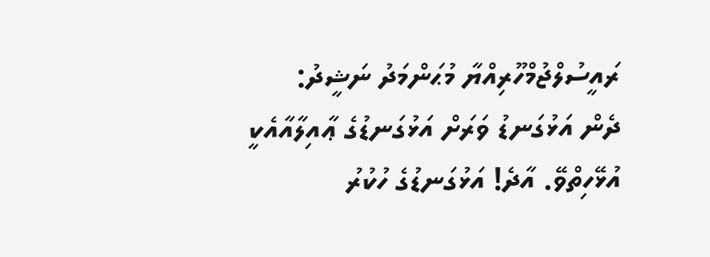ރައީސުލްޖުމްހޫރިއްޔާ މުޙަންމަދު ނަޝީދު:
ދެން އަޅުގަނޑު ވަރަށް އަޅުގަނޑުގެ ޢާއިލާއާއެކީ އުޅޭހިތްވޭ. އާދެ! އަޅުގަނޑުގެ ހުކުރު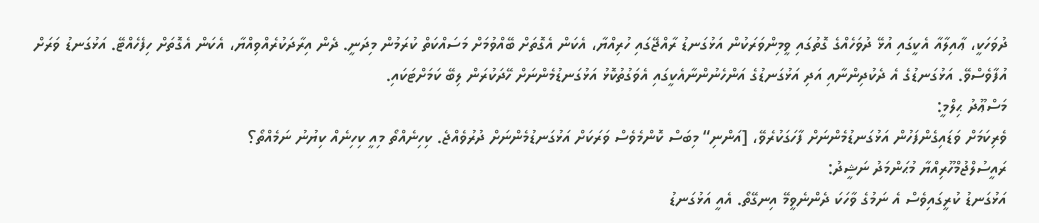ދުވަހަކީ، ޢާއިލާއާ އެކީގައި އުޅޭ ދުވަހެއްގެ ގޮތުގައި ވީމިންވަރަކުން އަޅުގަނޑު ރާއްޖޭގައި ހުރިއްޔާ، އެކަން އެގޮތަށް ބޭއްވުމަށް މަސައްކަތް ކުރަމުން މިދަނީ. ދެން އިރާދަކުރެއްވިއްޔާ، އެކަން އެގޮތަށް ހިފެހެއްޓޭ. އަޅުގަނޑު ވަރަށް އުފާވެސްވޭ. އަޅުގަނޑުގެ އެ ދެކުދިންނާއި އަދި އަޅުގަނޑުގެ އަންހެނުންނާއެކީގައި އެވަގުތުކޮޅު އަޅުގަނޑުމެންނަށް ހޭދަކުރަން ލިބޭ ކަމަށްޓަކައި.
މަސްޢޫދު ޙިލްމީ:
ވެރިކަމަށް ވަޑައިގެންފަހުން އަޅުގަނޑުމެންނަށް ފާހަގަކުރެވޭ، [އަންނި“ މިބަސް ކޮންމެވެސް ވަރަކަށް އަޅުގަނޑުމެންނަށް ދުރުވެއްޖެ. ކިހިނެއްތޯ މިއީ ކިހިނެއް ކިޔުނު ނަމެއްތޯ؟
ރައީސުލްޖުމްހޫރިއްޔާ މުޙަންމަދު ނަޝީދު:
އަޅުގަނޑު ކުރީގައިވެސް އެ ނަމުގެ ވާހަކަ ދެންނެވީމޭ އިނގޭތޯ. އެއީ އަޅުގަނޑު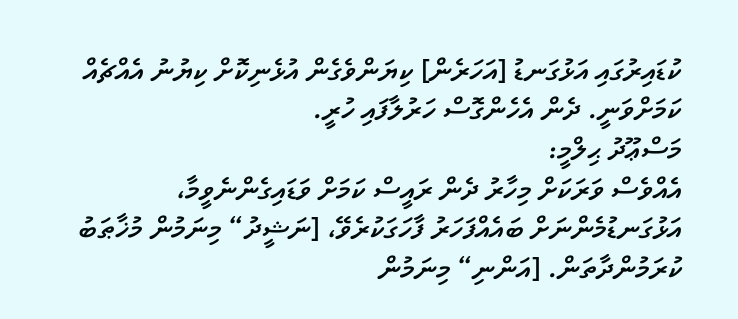ކުޑައިރުގައި އަޅުގަނޑު [އަހަރެން] ކިޔަންވެގެން އުޅެނިކޮށް ކިޔުނު އެއްޗެއް ކަމަށްވަނީ. ދެން އެހެންގޮސް ހަރުލާފައި ހުރީ.
މަސްޢޫދު ޙިލްމީ:
އެއްވެސް ވަރަކަށް މިހާރު ދެން ރައީސް ކަމަށް ވަޑައިގެންނެވީމާ، އަޅުގަނޑުމެންނަށް ބައެއްފަހަރު ފާހަގަކުރެވޭ، [ނަޝީދު“ މިނަމުން މުޚާޠަބު ކުރަމުންދާތަން. [އަންނި“ މިނަމުން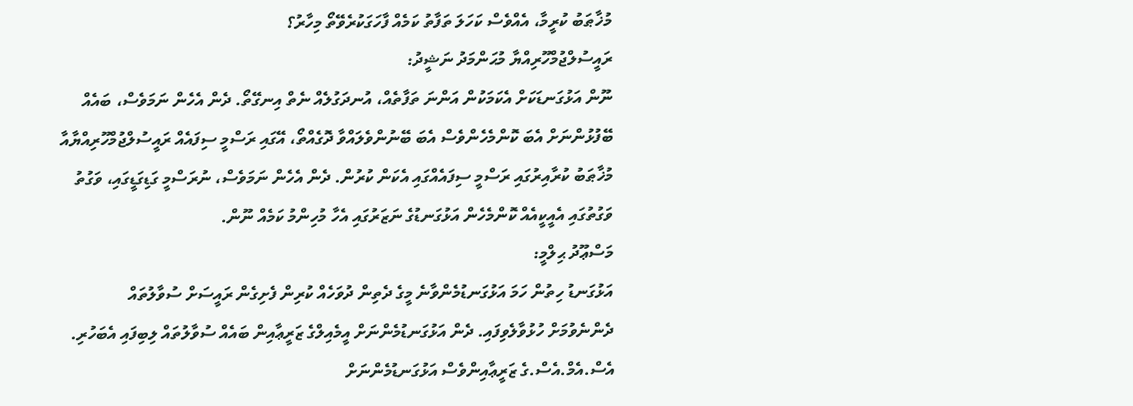މުޚާޠަބު ކުރީމާ، އެއްވެސް ކަހަލަ ތަފާތު ކަމެއް ފާހަގަކުރެވޭތޯ މިހާރު؟
ރައީސުލްޖުމްހޫރިއްޔާ މުޙަންމަދު ނަޝީދު:
ނޫން އަޅުގަނޑަކަށް އެކަމަކުން އަންނަ ތަފާތެއް، އުނދަގުލެއް ނެތް އިނގޭތޯ. ދެން އެހެން ނަމަވެސް، ބައެއް ބޭފުޅުންނަށް އެބަ ކޮންމެހެންވެސް އެބަ ބޭނުންވެލައްވާ ދޮގެއްތޯ، އޭގައި ރަސްމީ ސިފައެއް ރައީސުލްޖުމްހޫރިއްޔާއާ މުޚާޠަބު ކުރާއިރުގައި ރަސްމީ ސިފައެއްގައި އެކަން ކުރުން. ދެން އެހެން ނަމަވެސް، ނުރަސްމީ ގަޑިގަޑީގައި، ވަގުތު ވަގުތުގައި އެއީކީއެއް ކޮންމެހެން އަޅުގަނޑުގެ ނަޒަރުގައި އެހާ މުހިންމު ކަމެއް ނޫން.
މަސްޢޫދު ޙިލްމީ:
އަޅުގަނޑު ހިތުން ހަމަ އަޅުގަނޑުމެންވާނެ މީގެ ދެތިން ދުވަހެއް ކުރިން ފެށިގެން ރައީސަށް ސުވާލުތައް ދެންނެވުމަށް ހުޅުވާލެވިފައި. ދެން އަޅުގަނޑުމެންނަށް އީމެއިލްގެ ޒަރީޢާއިން ބައެއް ސުވާލުތައް ލިބިފައި އެބަހުރި. އެސް.އެމް.އެސް.ގެ ޒަރީޢާއިންވެސް އަޅުގަނޑުމެންނަށް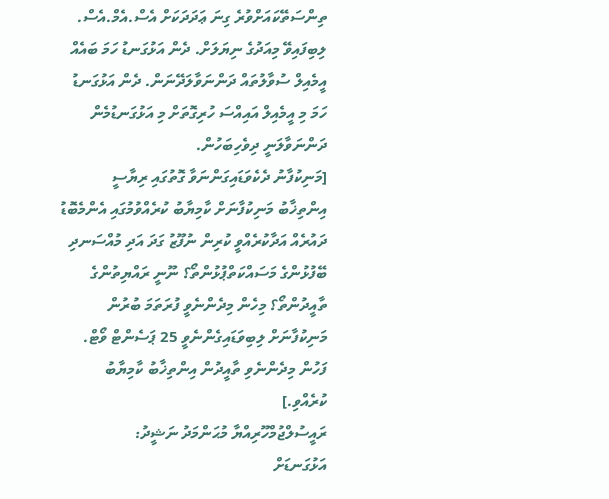ތިންސަތޭކައަށްވުރެ ގިނަ ޢަދަދަކަށް އެސް.އެމް.އެސް. ލިބިފައިވޭ މިއަދުގެ ނިޔަލަށް. ދެން އަޅުގަނޑު ހަމަ ބައެއް އީމެއިލް ސުވާލުތައް ދަންނަވާލަދޭނަން. ދެން އަޅުގަނޑު ހަމަ މި އީމެއިލް އައިއްސަ ހުރިގޮތަށް މި އަޅުގަނޑުމެން ދަންނަވާލަނީ ދިވެހިބަހުން.
[މަނިކުފާނު ދެކެވަޑައިގަންނަވާ ގޮތުގައި ރިޔާސީ އިންތިޚާބު މަނިކުފާނަށް ކާމިޔާބު ކުރެއްވުމުގައި އެންމެބޮޑު ދައުރެއް އަދާކުރެއްވީ ކުރިން ނުފޫޒު ގަދަ އަދި މުއްސަނދި ބޭފުޅުންގެ މަސައްކަތްޕުޅުންތޯ؟ ނޫނީ ރައްޔިތުންގެ ތާއީދުންތޯ؟ މިހެން މިދެންނެވީ ފުރަތަމަ ބުރުން މަނިކުފާނަށް ލިބިވަޑައިގެންނެވީ 25 ޕަސެންޓް ވޯޓް. ފަހުން މިދެންނެވި ތާއީދުން އިންތިޚާބު ކާމިޔާބު ކުރެއްވި.]
ރައީސުލްޖުމްހޫރިއްޔާ މުޙަންމަދު ނަޝީދު:
އަޅުގަނޑަށް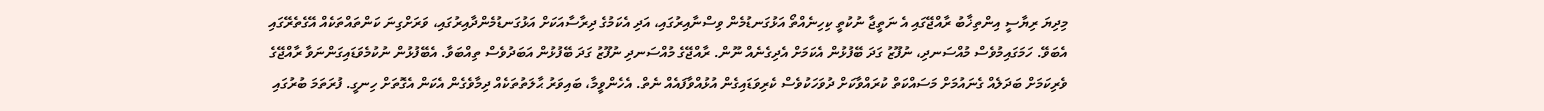މިދިޔަ ރިޔާސީ އިންތިޚާބު ރާއްޖޭގައި އެ ނަތީޖާ ނުކުތީ ކިހިނެއްތޯ އަޅުގަނޑުމެން ވިސްނާއިރުގައި، އަދި އެކަމުގެ ދިރާސާއަކަށް އަޅުގަނޑުމެންދާއިރުގައި، ވަރަށްގިނަ ކަންތައްތަކެއް އޭގެތެރޭގައި އެބަވޭ. ހަމަގައިމުވެސް މުއްސަނދި، ނުފޫޒު ގަދަ ބޭފުޅުން އެކަމަށް އެދިގެނެއް ނޫން. ރާއްޖޭގެ މުއްސަނދި ނުފޫޒު ގަދަ ބޭފުޅުން އަބަދުވެސް ތިއްބަވާ. އެބޭފުޅުން ނުކުމެވަޑައިގަންނަވާ ރާއްޖޭގެ ވެރިކަމަށް ބަދަލެއް ގެނައުމަށް މަސައްކަތް ކުރައްވާކަށް ދުވަހަކުވެސް ކެރިވަޑައިގެން އުޅުއްވާފައެއް ނެތް. އެހެންވީމާ، ބައިވަރު ޙާލަތުތަކެއް ދިމާވެގެން އެކަން އެގޮތަށް ހިނގީ. ފުރަތަމަ ބުރުގައި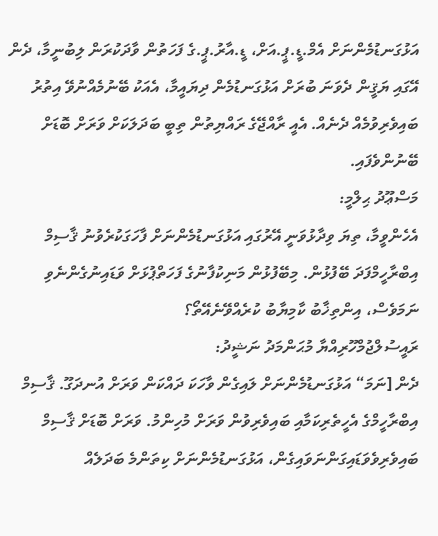އަޅުގަނޑުމެންނަށް އެމް.ޑީ.ޕީ.އަށް، ޑީ.އާރު.ޕީ.ގެ ފަހަތުން ވާދަކުރަން ލިބުނީމާ، ދެން އޭގައި ޔަޤީން ދެވަނަ ބުރަށް އަޅުގަނޑުމެން ދިޔައީމާ، އެއަކު ބޭނުމެއްނުވޭ އިތުރު ބައިވެރިވުމެއް ދެނެއް. އެއީ ރާއްޖޭގެ ރައްޔިތުން ތިބީ ބަދަލަކަށް ވަރަށް ބޮޑަށް ބޭނުންވެފައި.
މަސްޢޫދު ޙިލްމީ:
އެހެންވީމާ، ތިޔަ ވިދާޅުވަނީ އޭރުގައި އަޅުގަނޑުމެންނަށް ފާހަގަކުރެވުނު ޤާސިމް އިބްރާހީމްފަދަ ބޭފުޅުން. މިބޭފުޅުން މަނިކުފާނުގެ ފަހަތްޕުޅަށް ވަޑައިނުގެންނެވި ނަމަވެސް، އިންތިޚާބު ކާމިޔާބު ކުރެއްވޭނެއޭތޯ؟
ރައީސުލްޖުމްހޫރިއްޔާ މުޙަންމަދު ނަޝީދު:
ދެން [ނަމަ“ އަޅުގަނޑުމެންނަށް ލައިގެން ވާހަކަ ދައްކަން ވަރަށް އުނދަގޫ. ޤާސިމް އިބްރާހީމްގެ އެހީތެރިކަމާއި ބައިވެރިވުން ވަރަށް މުހިންމު. ވަރަށް ބޮޑަށް ޤާސިމް ބައިވެރިވެވަޑައިގަންނަވައިގެން، އަޅުގަނޑުމެންނަށް ކިތަންމެ ބަދަލެއް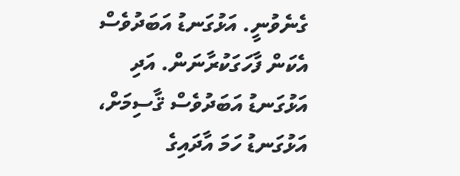ގެނެވުނީ. އަޅުގަނޑު އަބަދުވެސް އެކަން ފާހަގަކުރާނަން. އަދި އަޅުގަނޑު އަބަދުވެސް ޤާސިމަށް، އަޅުގަނޑު ހަމަ އާދައިގެ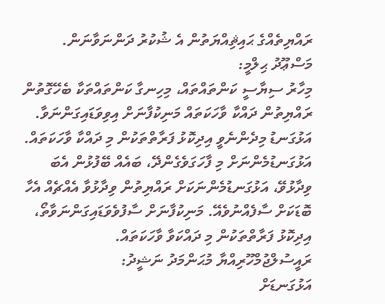ރައްޔިތެއްގެ ޙައިޘިއްޔަތުން އެ ޝުކުރު ދަންނަވާނަން.
މަސްޢޫދު ޙިލްމީ:
މިހާރު ސިޔާސީ ކަންތައްތައް، މިހިނގާ ކަންތައްތަކާ ބެހޭގޮތުން ރައްޔިތުން ދައްކާ ވާހަކަތައް މަނިކުފާނަށް އިވިވަޑައިގަންނަވާ. އަޅުގަނޑު މިދެންނެވީ އިދިކޮޅު ފަރާތްތަކުން މި ދައްކާ ވާހަކަތައް. އަޅުގަނޑުމެންނަށް މި ފާހަގަވެގެންދޭ، ބައެއް ބޭފުޅުން އެބަ ވިދާޅުވޭ، އަޅުގަނޑުމެންނަކަށް ރައްޔިތުން ވިދާޅުވާ އެއްޗެއް އެހާ ބޮޑަކަށް ސާފެއްނުވެއޭ. މަނިކުފާނަށް ސާފުވެވަޑައިގަންނަވާތޯ، އިދިކޮޅު ފަރާތްތަކުން މި ދައްކަވާ ވާހަކަތައް.
ރައީސުލްޖުމްހޫރިއްޔާ މުޙަންމަދު ނަޝީދު:
އަޅުގަނޑަށް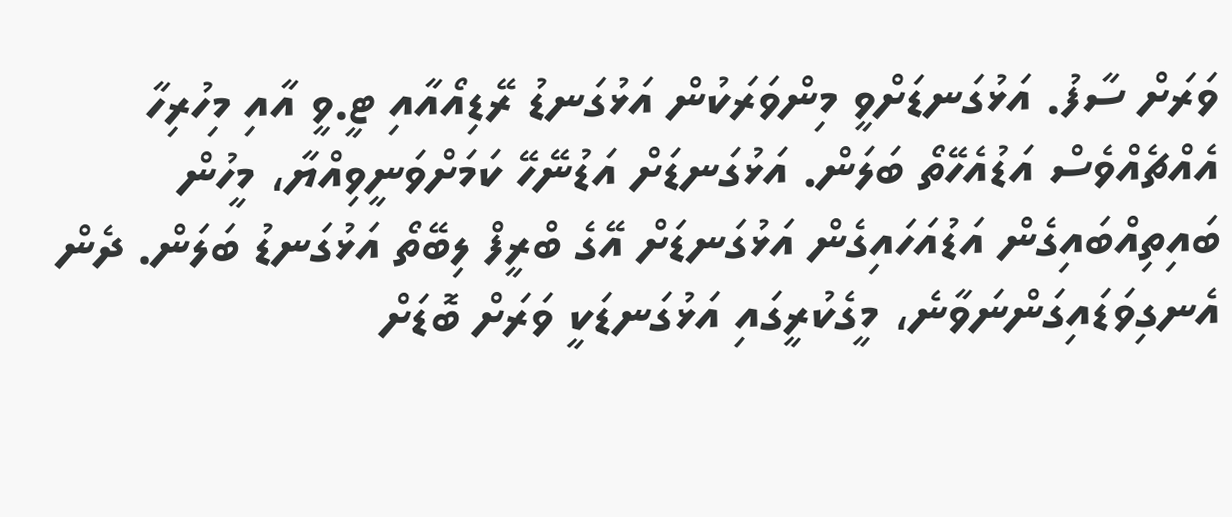ވަރަށް ސާފު. އަޅުގަނޑަށްވީ މިންވަރަކުން އަޅުގަނޑު ރޭޑިއޯއާއި ޓީ.ވީ އާއި މިހުރިހާ އެއްޗެއްވެސް އަޑުއެހޭތޯ ބަލަން. އަޅުގަނޑަށް އަޑުނޭހޭ ކަމަށްވަނީވިއްޔާ، މީހުން ބައިތިއްބައިގެން އަޑުއަހައިގެން އަޅުގަނޑަށް އޭގެ ބްރީފް ލިބޭތޯ އަޅުގަނޑު ބަލަން. ދެން އެނގިވަޑައިގަންނަވާނެ، މީގެކުރީގައި އަޅުގަނޑަކީ ވަރަށް ބޮޑަށް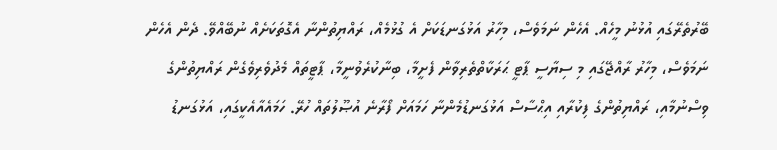ބޭރުތެރޭގައި އުޅުނު މީހެއް. އެހެން ނަމަވެސް، މިހާރު އަޅުގަނޑަކަށް އެ ގުޅުމެއް، ރައްޔިތުންނާ އެގޮތަކަށެއް ނުބޭއްވޭ. ދެން އެހެން ނަމަވެސް، މިހާރު ރާއްޖޭގައި މި ސިޔާސީ ޕާޓީ ޙަރަކާތްތެރިވާން ފެށީމާ، ބިނާކުރެވުނީމާ، ޕާޓީތައް މެދުވެރިވެގެން ރައްޔިތުންގެ ވިސްނުމާއި، ރައްޔިތުންގެ ފިކުރާއި އިޙްސާސް އަޅުގަނޑުމެންނާ ހަމައަށް ފޯރާނެ އުޞޫލުތައް ހުރޭ. ހަމައެއާއެކީގައި، އަޅުގަނޑު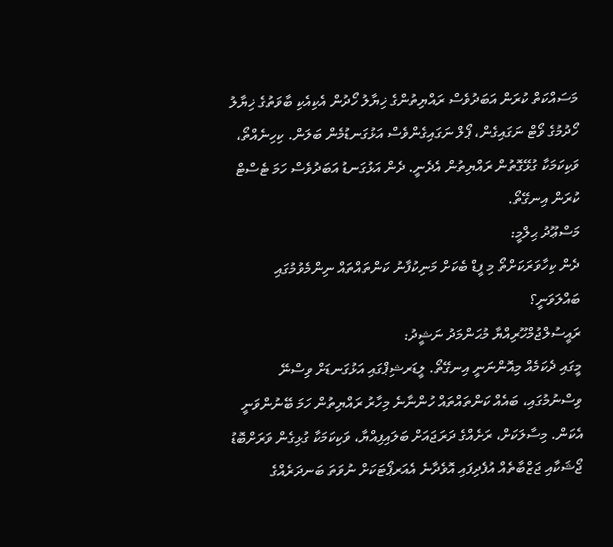މަސައްކަތް ކުރަން އަބަދުވެސް ރައްޔިތުންގެ ޚިޔާލު ހޯދުން އެކިއެކި ބާވަތުގެ ޚިޔާލު ހޯދުމުގެ ވޯޓް ނަގައިގެން، ޕޯލް ނަގައިގެންވެސް އަޅުގަނޑުމެން ބަލަން. ކިހިނެއްތޯ، ވަކިކަމަކާ ގުޅޭގޮތުން ރައްޔިތުން އެދެނީ. ދެން އަޅުގަނޑު އަބަދުވެސް ހަމަ ޓެސްޓް ކުރަން އިނގޭތޯ.
މަސްޢޫދު ޙިލްމީ:
ދެން ކިހާވަރަކަށްތޯ މި ފީޑް ބެކަށް މަނިކުފާނު ކަންތައްތައް ނިންމެވުމުގައި ބައްލަވަނީ؟
ރައީސުލްޖުމްހޫރިއްޔާ މުޙަންމަދު ނަޝީދު:
މީގައި ދެކަމެއް މިއޮންނަނީ އިނގޭތޯ. ލީޑަރޝިޕްގައި އަޅުގަނޑަށް ވިސްނޭ ވިސްނުމުގައި، ބައެއް ކަންތައްތައް ހުންނާނެ މިހާރު ރައްޔިތުން ހަމަ ބޭނުންވަނީ އެކަން. މިސާލަކަށް، ރަށެއްގެ ދަރަޖައަށް ބަލައިފިއްޔާ، ވަކިކަމަކާ ގުޅިގެން ވަރަށްބޮޑު ޖޯޝަކާއި ޖަޒްބާތެއް އުފެދިފައި އޮވެދާނެ އެއަރޕޯޓަކަށް ނުވަތަ ބަނދަރެއްގެ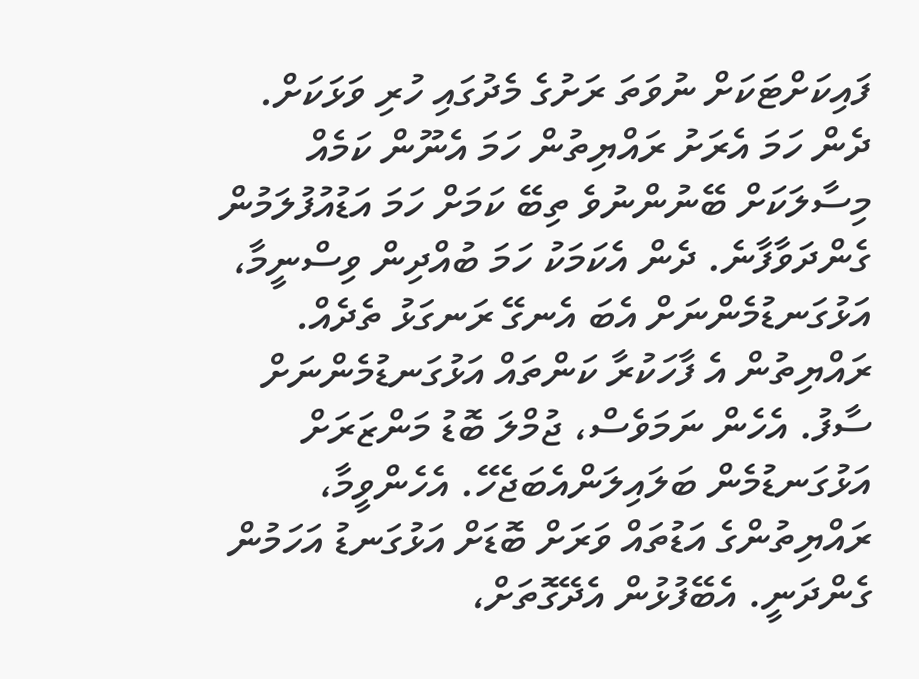ފައިކަށްޓަކަށް ނުވަތަ ރަށުގެ މެދުގައި ހުރި ވަޅަކަށް. ދެން ހަމަ އެރަށު ރައްޔިތުން ހަމަ އެނޫން ކަމެއް މިސާލަކަށް ބޭނުންނުވެ ތިބޭ ކަމަށް ހަމަ އަޑުއުފުލަމުން ގެންދަވާފާނެ. ދެން އެކަމަކު ހަމަ ބުއްދިން ވިސްނީމާ، އަޅުގަނޑުމެންނަށް އެބަ އެނގޭ ރަނގަޅު ތެދެއް. ރައްޔިތުން އެ ފާހަކުރާ ކަންތައް އަޅުގަނޑުމެންނަށް ސާފު. އެހެން ނަމަވެސް، ޖުމްލަ ބޮޑު މަންޒަރަށް އަޅުގަނޑުމެން ބަލައިލަންއެބަޖެހޭ. އެހެންވީމާ، ރައްޔިތުންގެ އަޑުތައް ވަރަށް ބޮޑަށް އަޅުގަނޑު އަހަމުން ގެންދަނީ. އެބޭފުޅުން އެދޭގޮތަށް،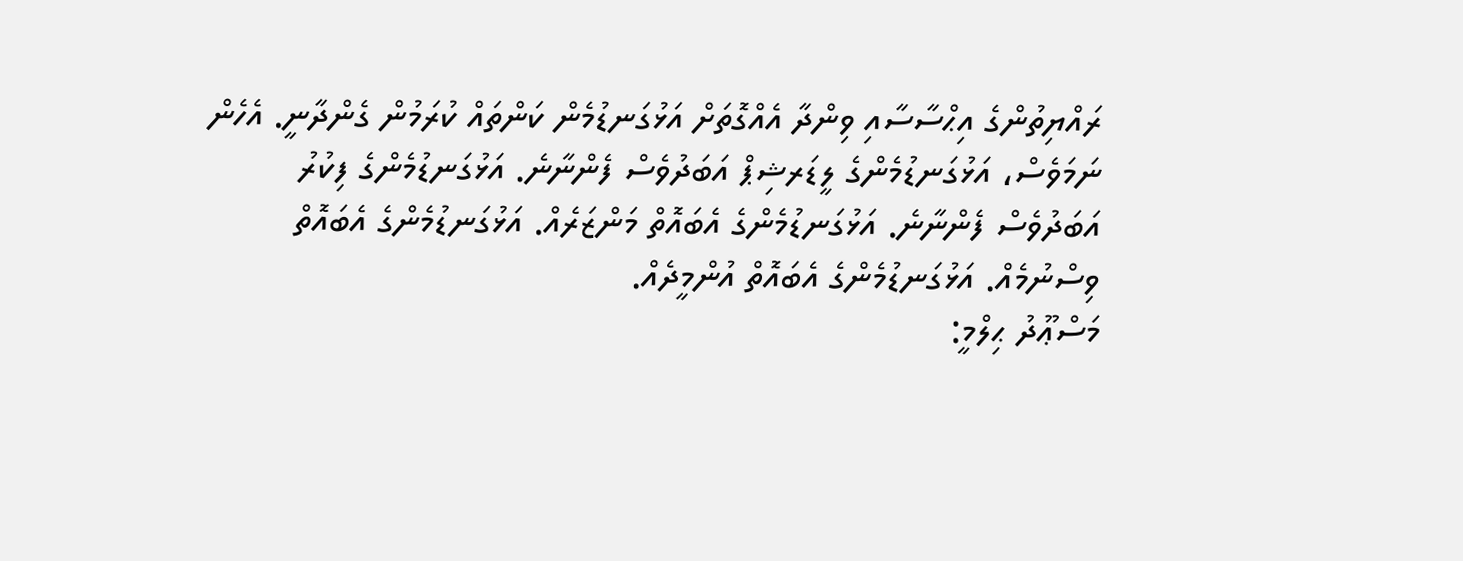ރައްޔިތުންގެ އިޙްސާސާއި ވިންދާ އެއްގޮތަށް އަޅުގަނޑުމެން ކަންތައް ކުރަމުން ގެންދާނީ. އެހެން ނަމަވެސް، އަޅުގަނޑުމެންގެ ލީޑަރޝިޕް އަބަދުވެސް ފެންނާނެ. އަޅުގަނޑުމެންގެ ފިކުރު އަބަދުވެސް ފެންނާނެ. އަޅުގަނޑުމެންގެ އެބައޮތް މަންޒަރެއް. އަޅުގަނޑުމެންގެ އެބައޮތް ވިސްނުމެއް. އަޅުގަނޑުމެންގެ އެބައޮތް އުންމީދެއް.
މަސްޢޫދު ޙިލްމީ: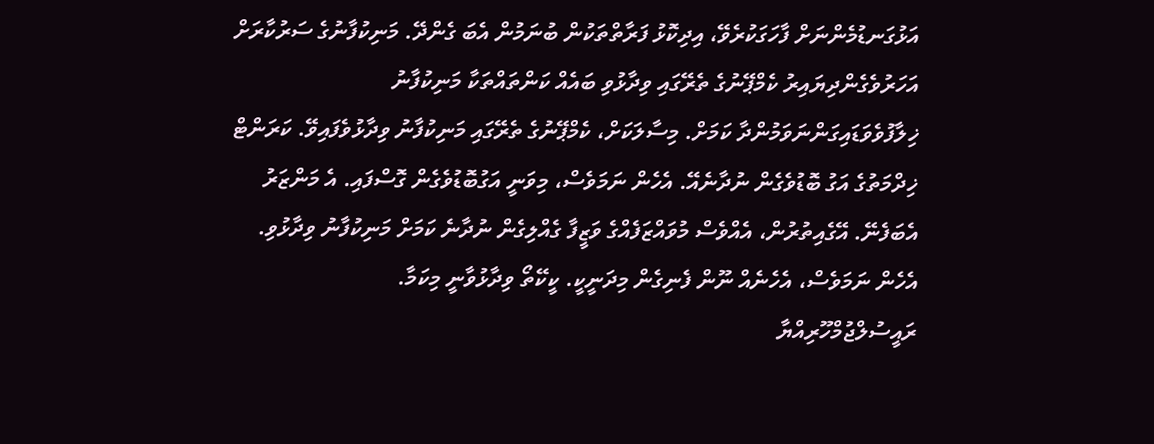އަޅުގަނޑުމެންނަށް ފާހަގަކުރެވޭ، އިދިކޮޅު ފަރާތްތަކުން ބުނަމުން އެބަ ގެންދޭ. މަނިކުފާނުގެ ސަރުކާރަށް އަހަރުވެގެންދިޔައިރު ކެމްޕޭނުގެ ތެރޭގައި ވިދާޅުވި ބައެއް ކަންތައްތަކާ މަނިކުފާނު ޚިލާފުވެވަޑައިގަންނަވަމުންދާ ކަމަށް. މިސާލަކަށް، ކެމްޕޭނުގެ ތެރޭގައި މަނިކުފާނު ވިދާޅުވެފައިވޭ. ކަރަންޓް ޚިދްމަތުގެ އަގު ބޮޑުވެގެން ނުދާނެއޭ. އެހެން ނަމަވެސް، މިވަނީ އަގުބޮޑުވެގެން ގޮސްފައި. އެ މަންޒަރު އެބަފެނޭ. އޭގެއިތުރުން، އެއްވެސް މުވައްޒަފެއްގެ ވަޒީފާ ގެއްލިގެން ނުދާނެ ކަމަށް މަނިކުފާނު ވިދާޅުވި. އެހެން ނަމަވެސް، އެހެނެއް ނޫން ފެނިގެން މިދަނީކީ. ކީކޭތޯ ވިދާޅުވާނީ މިކަމާ.
ރައީސުލްޖުމްހޫރިއްޔާ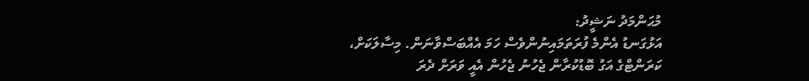މުޙަންމަދު ނަޝީދު:
އަޅުގަނޑު އެންމެ ފުރަތަމައިނުންވެސް ހަމަ އެއްބަސްވާނަން. މިސާލަކަށް، ކަރަންޓްގެ އަގު ބޮޑުކުރާން ޖެހުނު ޖެހުން އެއީ ވަރަށް ދެރަ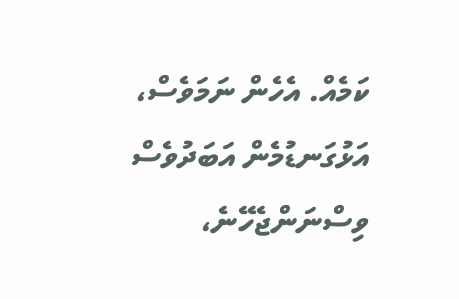ކަމެއް. އެހެން ނަމަވެސް، އަޅުގަނޑުމެން އަބަދުވެސް ވިސްނަންޖެހޭނެ،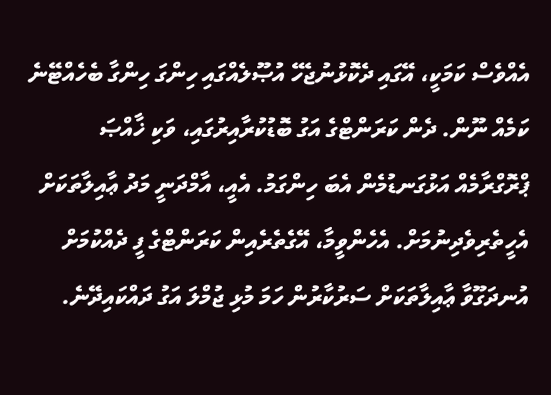އެއްވެސް ކަމަކީ، އޭގައި ދެކޮޅުނުޖެހޭ އުޞޫލެއްގައި ހިންގަ ހިންގާ ބެހެއްޓޭނެ ކަމެއް ނޫން. ދެން ކަރަންޓްގެ އަގު ބޮޑުކުރާއިރުގައި، ވަކި ޚާއްޞަ ޕްރޮގްރާމެއް އަޅުގަނޑުމެން އެބަ ހިންގަމު. އެއީ، އާމްދަނީ މަދު ޢާއިލާތަކަށް އެހީތެރިވެދިނުމަށް. އެހެންވީމާ، އޭގެތެރެއިން ކަރަންޓްގެ ފީ ދެއްކުމަށް އުނދަގޫވާ ޢާއިލާތަކަށް ސަރުކާރުން ހަމަ މުޅި ޖުމްލަ އަގު ދައްކައިދޭނެ.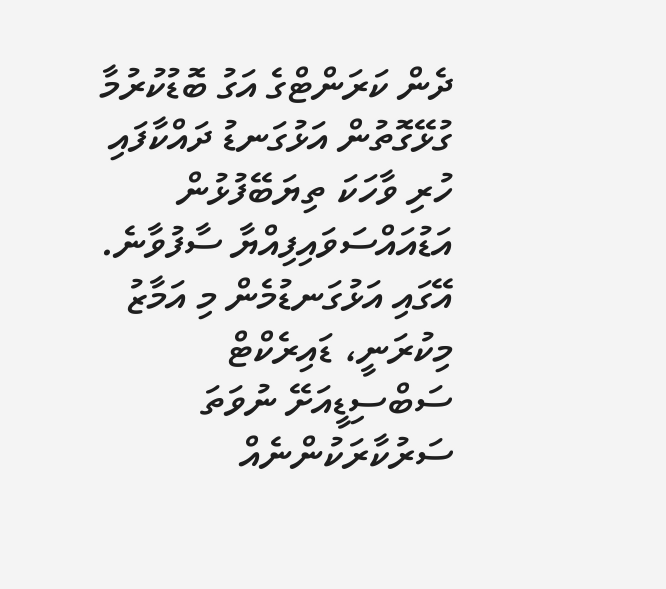ދެން ކަރަންޓްގެ އަގު ބޮޑުކުރުމާ ގުޅޭގޮތުން އަޅުގަނޑު ދައްކާފައި ހުރި ވާހަކަ ތިޔަބޭފުޅުން އަޑުއައްސަވައިފިއްޔާ ސާފުވާނެ. އޭގައި އަޅުގަނޑުމެން މި އަމާޒު މިކުރަނީ، ޑައިރެކްޓް ސަބްސިޑީއަށޭ ނުވަތަ ސަރުކާރަކުންނެއް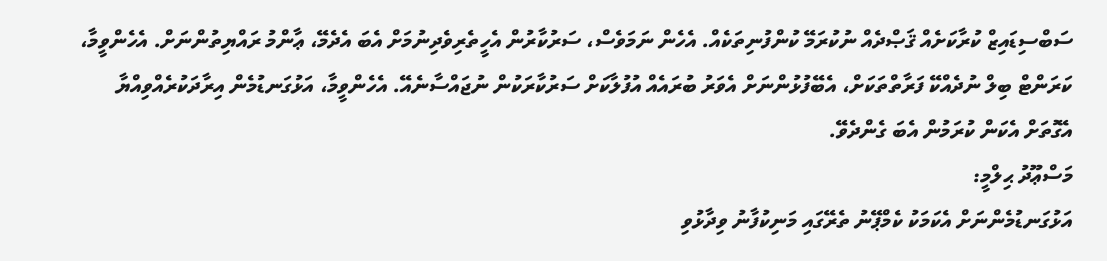ސަބްސިޑައިޒް ކުރާކަށެއް ޤަޞްދެއް ނުކުރަމޭ ކުންފުނިތަކެއް. އެހެން ނަމަވެސް، ސަރުކާރުން އެހީތެރިވެދިނުމަށް އެބަ އެދެމޭ، ޢާންމު ރައްޔިތުންނަށް. އެހެންވީމާ، ކަރަންޓް ބިލް ނުދެއްކޭ ފަރާތްތަކަށް، އެބޭފުޅުންނަށް އެވަރު ބުރައެއް އުފުލާކަށް ސަރުކާރަކުން ނުޖައްސާނެއޭ. އެހެންވީމާ، އަޅުގަނޑުމެން އިރާދަކުރެއްވިއްޔާ އެގޮތަށް އެކަން ކުރަމުން އެބަ ގެންދެވޭ.
މަސްޢޫދު ޙިލްމީ:
އަޅުގަނޑުމެންނަށް އެކަމަކު ކެމްޕޭނު ތެރޭގައި މަނިކުފާނު ވިދާޅުވި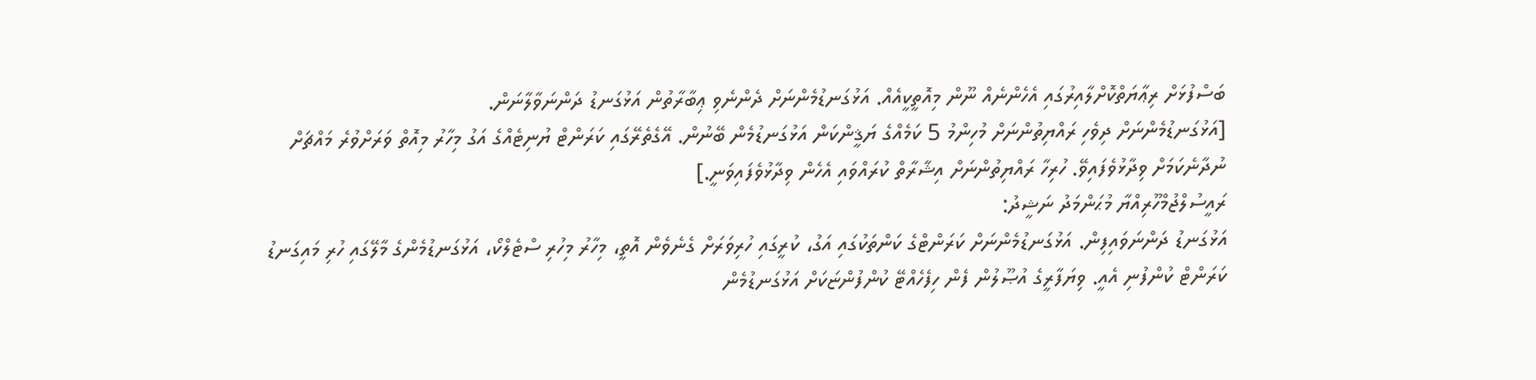ބަސްފުޅަށް ރިޢާޔަތްކޮށްލާއިރުގައި އެހެންނެއް ނޫން މިއޮތީކީއެއް. އަޅުގަނޑުމެންނަށް ދެންނެވި ޢިބާރާތުން އަޅުގަނޑު ދަންނަވާލާނަން.
[އަޅުގަނޑުމެންނަށް ދިވެހި ރައްޔިތުންނަށް މުހިންމު 5 ކަމެއްގެ ޔަޤީންކަން އަޅުގަނޑުމެން ބޭނުން. އޭގެތެރޭގައި ކަރަންޓް ޔުނިޓެއްގެ އަގު މިހާރު މިއޮތް ވަރަށްވުރެ މައްޗަށް ނުދާނެކަމަށް ވިދާޅުވެފައިވޭ. ހުރިހާ ރައްޔިތުންނަށް އިޝާރާތް ކުރައްވައި އެހެން ވިދާޅުވެފައިވަނީ.]
ރައީސުލްޖުމްހޫރިއްޔާ މުޙަންމަދު ނަޝީދު:
އަޅުގަނޑު ދަންނަވައިފިން. އަޅުގަނޑުމެންނަށް ކަރަންޓްގެ ކަންތަކުގައި އަގު، ކުރީގައި ހުރިވަރަށް ގެނެވެން އޮތީ، މިހާރު މިހުރި ސްޓެލްކޯ، އަޅުގަނޑުމެންގެ މާލޭގައި ހުރި މައިގަނޑު ކަރަންޓް ކުންފުނި އެއީ. ވިޔަފާރީގެ އުޞޫލުން ފެން ހިފެހެއްޓޭ ކުންފުންޏަކަށް އަޅުގަނޑުމެން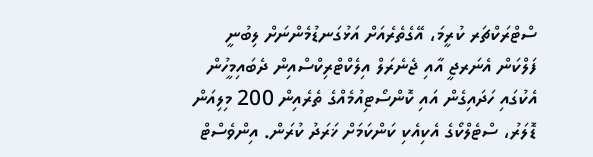ސްޓްރަކްޗަރ ކުރީމަ، އޭގެތެރެއަށް އަޅުގަނޑުމެންނަށް ލިބުނީ ފަލްކަން އެނަރޖީ އާއި ޖެނެރަލް އިލެކްޓްރިކްސްއިން ދެބައިމީހުން އެކުގައި ހަދައިގެން އައި ކޮންސޯޓިއުމެއްގެ ތެރެއިން 200 މިލިއަން ޑޮލަރު، ސްޓެލްކޯގެ އެކިއެކި ކަންކަމަށް ޚަރަދު ކުރަން. އިންވެސްޓް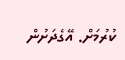ކުރުމަށް. އޭގެދަށުން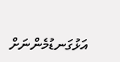އަޅުގަނޑުމެންނަށް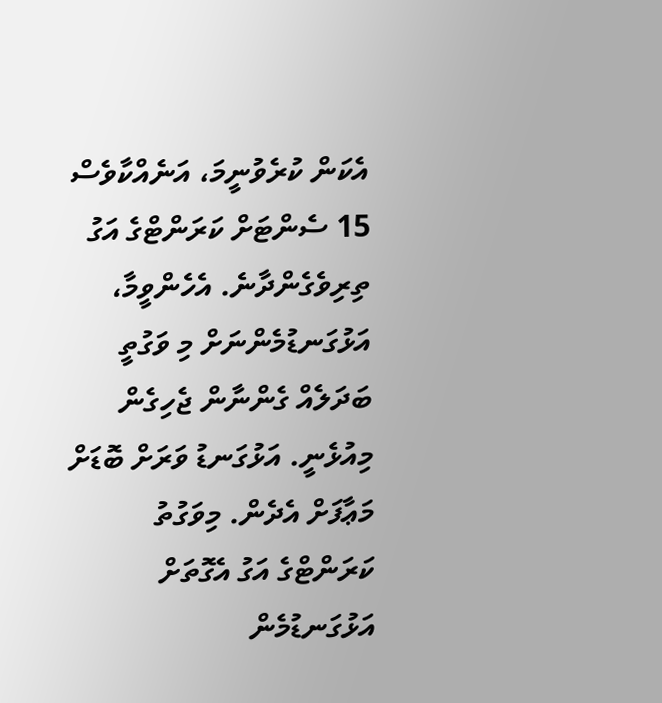އެކަން ކުރެވުނީމަ، އަނެއްކާވެސް 15 ސެންޓަށް ކަރަންޓްގެ އަގު ތިރިވެގެންދާނެ. އެހެންވީމާ، އަޅުގަނޑުމެންނަށް މި ވަގުތީ ބަދަލެއް ގެންނާން ޖެހިގެން މިއުޅެނީ. އަޅުގަނޑު ވަރަށް ބޮޑަށް މަޢާފަށް އެދެން. މިވަގުތު ކަރަންޓްގެ އަގު އެގޮތަށް އަޅުގަނޑުމެން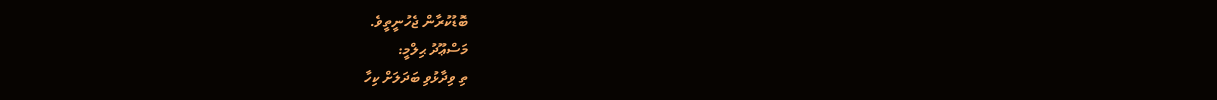ބޮޑުކުރާން ޖެހުނީތީވެ.
މަސްޢޫދު ޙިލްމީ:
ތި ވިދާޅުވި ބަދަލަށް ކިހާ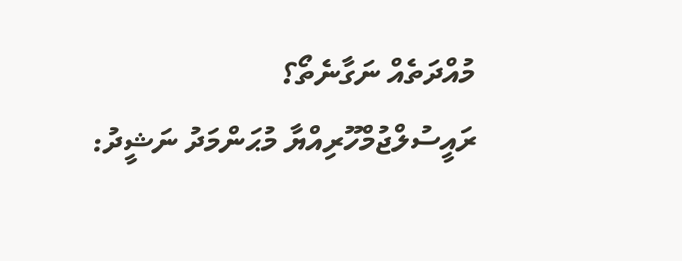މުއްދަތެއް ނަގާނެތޯ؟
ރައީސުލްޖުމްހޫރިއްޔާ މުޙަންމަދު ނަޝީދު: